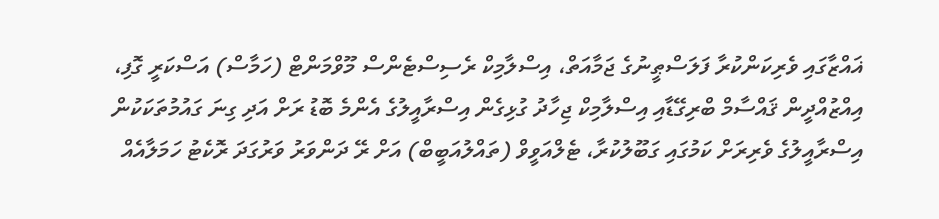ޣައްޒާގައި ވެރިކަންކުރާ ފަލަސްޠީނުގެ ޖަމާއަތް، އިސްލާމިކް ރެސިސްޓެންސް މޫވްމަންޓް (ހަމާސް) އަސްކަރީ ގޮފި، އިއްޒުއްދީން ޤައްސާމް ބްރިގޭޑާއި އިސްލާމިކް ޖިހާދު ގުޅިގެން އިސްރާއީލުގެ އެންމެ ބޮޑު ރަށް އަދި ގިނަ ގައުމުތަކަކުން އިސްރާއީލުގެ ވެރިރަށް ކަމުގައި ގަބޫލުކުރާ، ޓެލްއަވީވް (ތައްލުއަބީބް) އަށް ރޭ ދަންވަރު ވަރުގަދަ ރޮކެޓު ހަމަލާއެއް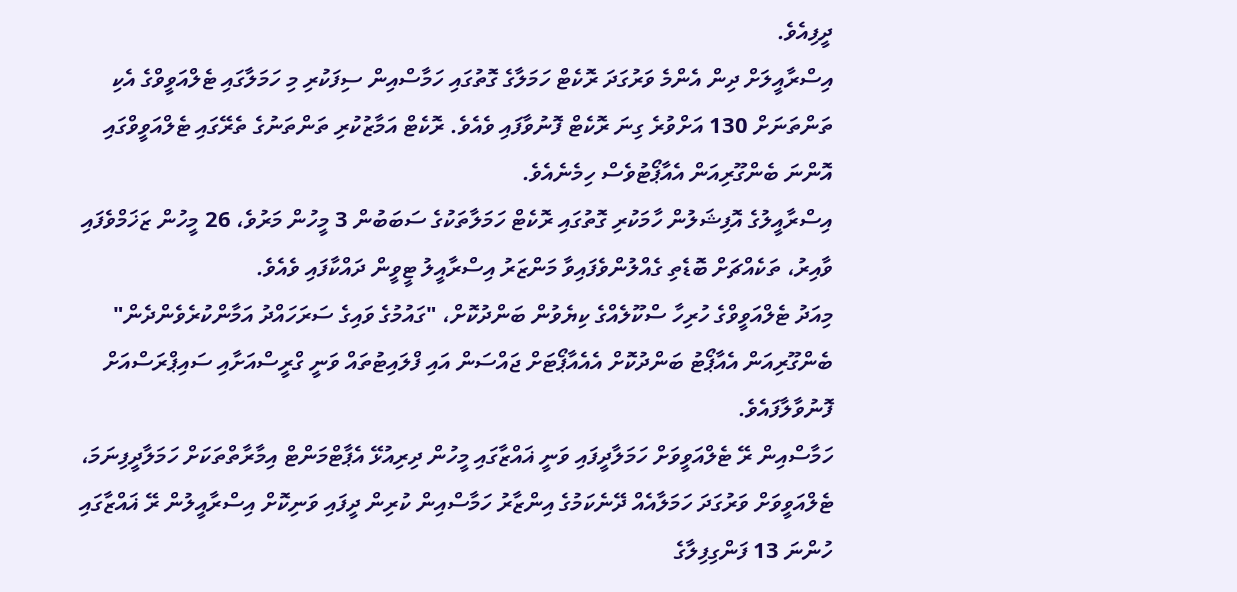ދީފިއެވެ.
އިސްރާއީލަށް ދިން އެންމެ ވަރުގަދަ ރޮކެޓް ހަމަލާގެ ގޮތުގައި ހަމާސްއިން ސިފަކުރި މި ހަމަލާގައި ޓެލްއަވީވްގެ އެކި ތަންތަނަށް 130 އަށްވުރެ ގިނަ ރޮކެޓް ފޮނުވާފައި ވެއެވެ. ރޮކެޓް އަމާޒުކުރި ތަންތަނުގެ ތެރޭގައި ޓެލްއަވީވްގައި އޮންނަ ބެންގޫރިއަން އެއާޕޯޓުވެސް ހިމެނެއެވެ.
އިސްރާއީލުގެ އޮފިޝަލުން ހާމަކުރި ގޮތުގައި ރޮކެޓް ހަމަލާތަކުގެ ސަބަބުން 3 މީހުން މަރުވެ، 26 މީހުން ޒަޚަމްވެފައި ވާއިރު، ތަކެއްޗަށް ބޮޑެތި ގެއްލުންވެފައިވާ މަންޒަރު އިސްރާއީލު ޓީވީން ދައްކާފައި ވެއެވެ.
މިއަދު ޓެލްއަވީވްގެ ހުރިހާ ސްކޫލެއްގެ ކިޔެވުން ބަންދުކޮށް، "ގައުމުގެ ވައިގެ ސަރަހައްދު އަމާންކުރެވެންދެން" ބެންގޫރިއަން އެއާޕޯޓު ބަންދުކޮށް އެއެއާޕޯޓަށް ޖައްސަން އައި ފްލައިޓުތައް ވަނީ ގްރީސްއަށާއި ސައިޕްރަސްއަށް ފޮނުވާލާފައެވެ.
ހަމާސްއިން ރޭ ޓެލްއަވީވަށް ހަމަލާދީފައި ވަނީ ޣައްޒާގައި މީހުން ދިރިއުޅޭ އެޕާޓްމަންޓް އިމާރާތްތަކަށް ހަމަލާދީފިނަމަ، ޓެލްއަވީވަށް ވަރުގަދަ ހަމަލާއެއް ދޭނެކަމުގެ އިންޒާރު ހަމާސްއިން ކުރިން ދީފައި ވަނިކޮށް އިސްރާއީލުން ރޭ ޣައްޒާގައި ހުންނަ 13 ފަންގިފިލާގެ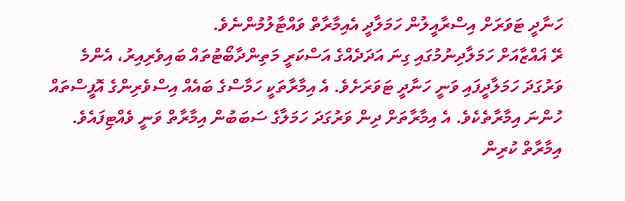ހަނާދީ ޓަވަރަށް އިސްރާއީލުން ހަމަލާދީ އެއިމާރާތް ވައްޓާލުމުންނެވެ.
ރޭ ޣައްޒާއަށް ހަމަލާދިނުމުގައި ގިނަ އަދަދެއްގެ އަސްކަރީ މަތިންދާބޯޓުތައް ބައިވެރިއިރު، އެންމެ ވަރުގަދަ ހަމަލާދީފައި ވަނީ ހަނާދީ ޓަވަރަށެވެ. އެ އިމާރާތަކީ ހަމާސްގެ ބައެއް އިސްވެރިންގެ އޮފީސްތައް ހުންނަ އިމާރާތެކެވެ. އެ އިމާރާތަށް ދިން ވަރުގަދަ ހަމަލާގެ ސަބަބުން އިމާރާތް ވަނީ ވެއްޓިފައެވެ. އިމާރާތް ކުރިން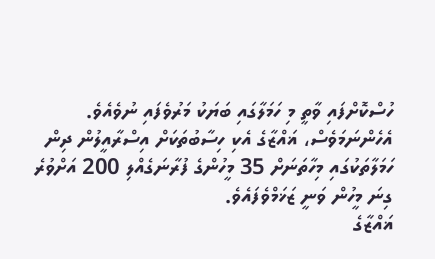ހުސްކޮށްފައި ވާތީ މި ހަމަލާގައި ބަޔަކު މަރުވެފައި ނުވެއެވެ. އެހެންނަމަވެސް، ޣައްޒާގެ އެކި ހިސާބުތަކަށް އިސްރާއީލުން ދިން ހަމަލާތަކުގައި މިހާތަނަށް 35 މީހުންގެ ފުރާނަގެއްލި 200 އަށްވުރެ ގިނަ މީހުން ވަނީ ޒަޚަމްވެފައެވެ.
ޣައްޒާގެ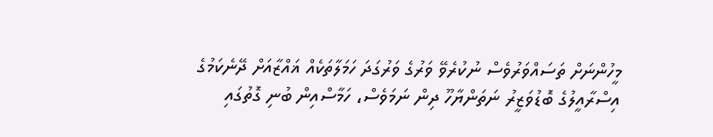މީހުންނަށް ތަސައްވަރުވެސް ނުކުރެވޭ ވަރުގެ ވަރުގަދަ ހަމަލާތަކެއް ޣައްޒާއަށް ދޭނެކަމުގެ އިސްރާއީލުގެ ބޮޑުވަޒީރު ނަތަންޔާހޫ ދިން ނަމަވެސް، ހަމާސްއިން ބުނި ގޮތުގައި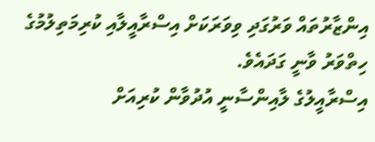އިންޒާރުތައް ވަރުގަދި ވިވަރަކަށް އިސްރާއީލާއި ކުރިމަތިލުމުގެ ހިތްވަރު ވާނީ ގަދައެވެ.
އިސްރާއީލުގެ ލާއިންސާނީ އުދުވާން ކުރިއަށް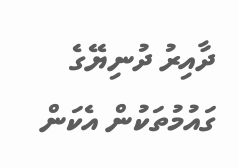ދާއިރު ދުނިޔޭގެ ގައުމުތަކުން އެކަން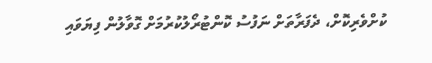ކުށްވެރިކޮށް، ދެފަރާތަށް ނަފުސު ކޮންޓުރޯލުކުރުމަށް ގޮވާލުން ފިޔަވައި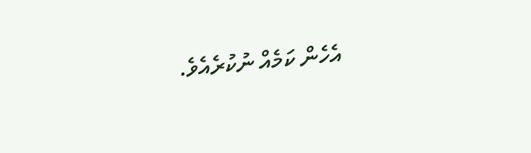އެހެން ކަމެއް ނުކުރެއެވެ.